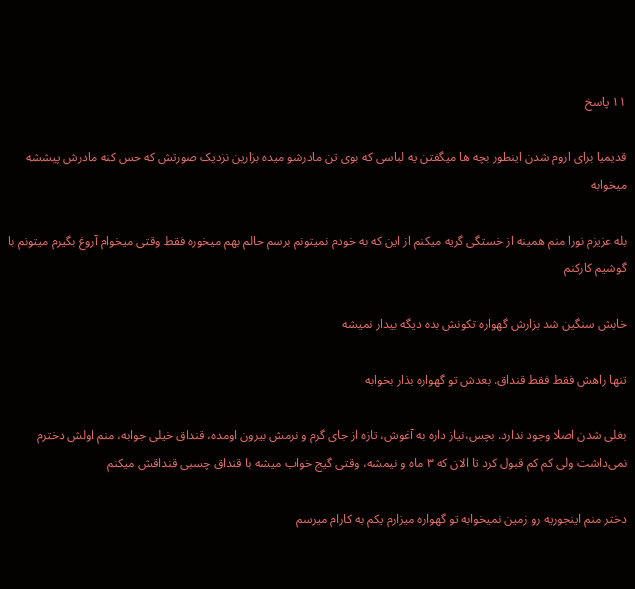۱۱ پاسخ

قدیمیا برای اروم شدن اینطور بچه ها میگفتن یه لباسی که بوی تن مادرشو میده بزارین نزدیک صورتش که حس کنه مادرش پیششه میخوابه

بله عزیزم نورا منم همینه از خستگی گریه میکنم از این که به خودم نمیتونم برسم حالم بهم میخوره فقط وقتی میخوام آروغ بگیرم میتونم با گوشیم کارکنم

خابش سنگین شد بزارش گهواره تکونش بده دیگه بیدار نمیشه

تنها راهش فقط فقط قنداق. بعدش تو گهواره بذار بخوابه

بغلی شدن اصلا وجود ندارد. بچس،نیاز داره به آغوش، تازه از جای گرم و نرمش بیرون اومده، قنداق خیلی جوابه، منم اولش دخترم نمی‌داشت ولی کم کم قبول کرد تا الان که ۳ ماه و نیمشه، وقتی گیج خواب میشه با قنداق چسبی قنداقش میکنم

دختر منم اینجوریه رو زمین نمیخوابه تو گهواره میزارم یکم به کارام میرسم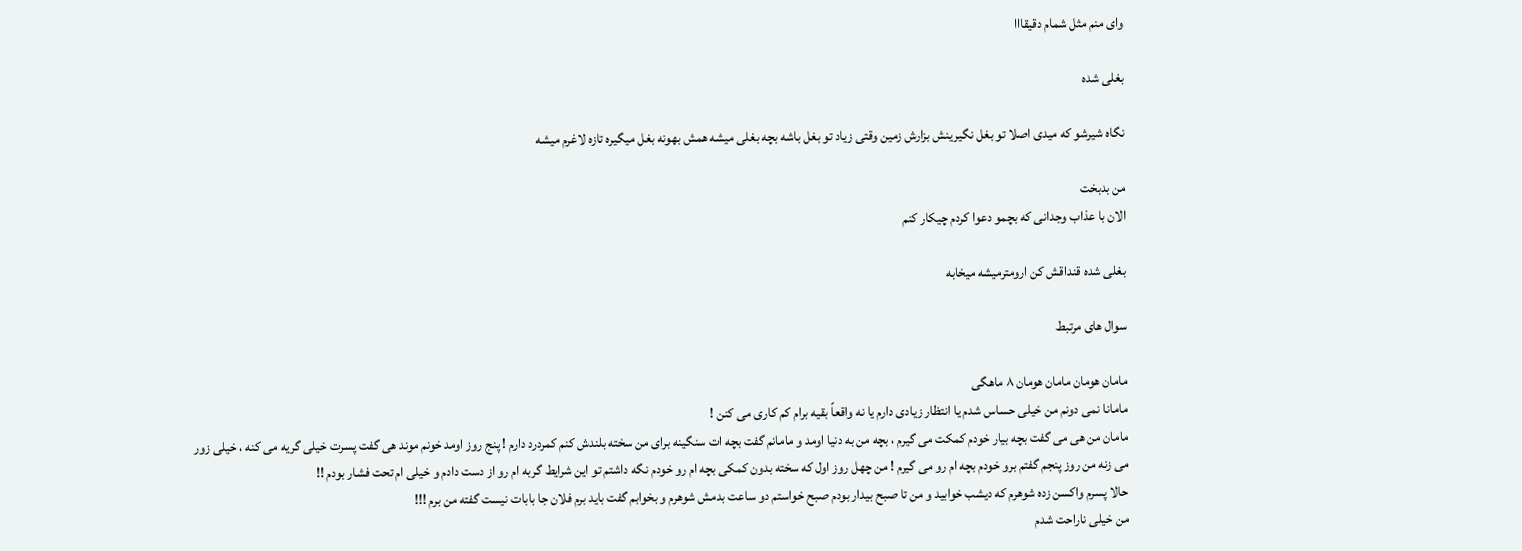وای منم مثل شمام دقیقااا

بغلی شده

نگاه شیرشو که میدی اصلا تو بغل نگیرینش بزارش زمین وقتی زیاد تو بغل باشه بچه بغلی میشه همش بهونه بغل میگیره تازه لاغرم میشه

من بدبخت
الان با عذاب وجدانی که بچمو دعوا کردم چیکار کنم

بغلی شده قنداقش کن ارومترمیشه میخابه

سوال های مرتبط

مامان هومان مامان هومان ۸ ماهگی
مامانا نمی دونم من خیلی حساس شدم یا انتظار زیادی دارم یا نه واقعاً بقیه برام کم کاری می کنن !
مامان من هی می گفت بچه بیار خودم کمکت می گیرم ، بچه من به دنیا اومد و مامانم گفت بچه ات سنگینه برای من سخته بلندش کنم کمردرد دارم ! پنج روز اومد خونم موند هی گفت پسرت خیلی گریه می کنه ، خیلی زور می زنه من روز پنجم گفتم برو خودم بچه ام رو می گیرم ! من چهل روز اول که سخته بدون کمکی بچه ام رو خودم نگه داشتم تو این شرایط گربه ام رو از دست دادم و خیلی ام تحت فشار بودم !!
حالا پسرم واکسن زده شوهرم که دیشب خوابید و من تا صبح بیدار بودم صبح خواستم دو ساعت بدمش شوهرم و بخوابم گفت باید برم فلان جا بابات نیست گفته من برم !!!
من خیلی ناراحت شدم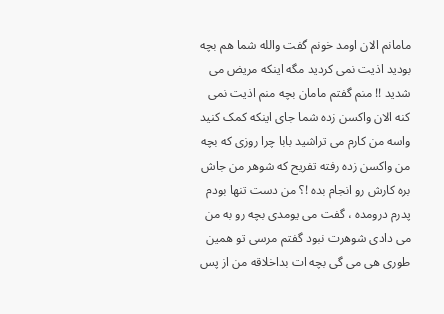مامانم الان اومد خونم گفت والله شما هم بچه بودید اذیت نمی کردید مگه اینکه مریض می شدید !! منم گفتم مامان بچه منم اذیت نمی کنه الان واکسن زده شما جای اینکه کمک کنید واسه من کارم می تراشید بابا چرا روزی که بچه من واکسن زده رفته تفریح که شوهر من جاش بره کارش رو انجام بده !؟ من دست تنها بودم پدرم درومده ، گفت می یومدی بچه رو به من می دادی شوهرت نبود گفتم مرسی تو همین طوری هی می گی بچه ات بداخلاقه من از پس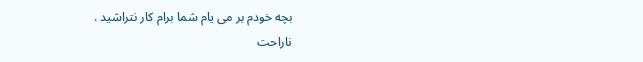بچه خودم بر می یام شما برام کار نتراشید .
ناراحت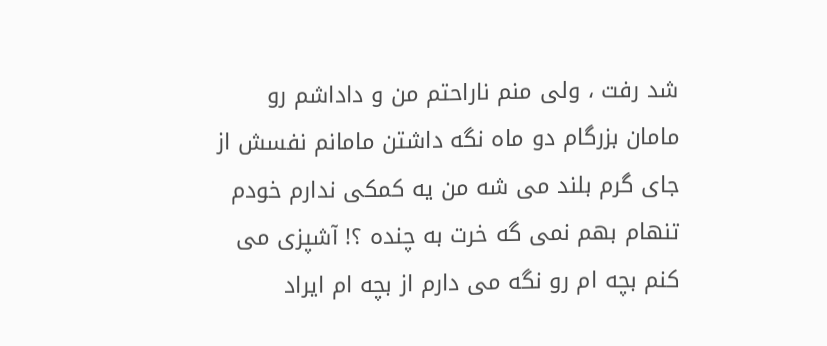شد رفت ، ولی منم ناراحتم من و داداشم رو مامان بزرگام دو ماه نگه داشتن مامانم نفسش از جای گرم بلند می شه من یه کمکی ندارم خودم تنهام بهم نمی گه خرت به چنده ؟! آشپزی می کنم بچه ام رو نگه می دارم از بچه ام ایراد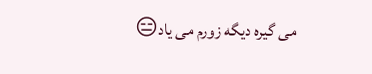می گیره دیگه زورم می یاد😑